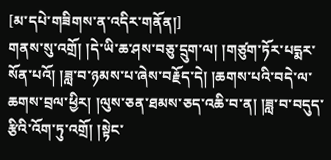[མ་དཔེ་གཟིགས་ན་འདིར་གནོན།]
གནས་སུ་འགྲོ། །དེ་ཡི་ཆ་ཤས་བཅུ་དྲུག་ལ། །གཙུག་ཏོར་པདྨར་སོན་པའོ། །ཟླ་བ་ཉམས་པ་ཞེས་བརྗོད་དེ། །ཆགས་པའི་བདེ་ལ་ཆགས་བྲལ་ཕྱིར། །ལུས་ཅན་ཐམས་ཅད་འཆི་བ་ན། །ཟླ་བ་བདུད་རྩིའི་འོག་ཏུ་འགྲོ། །སྟེང་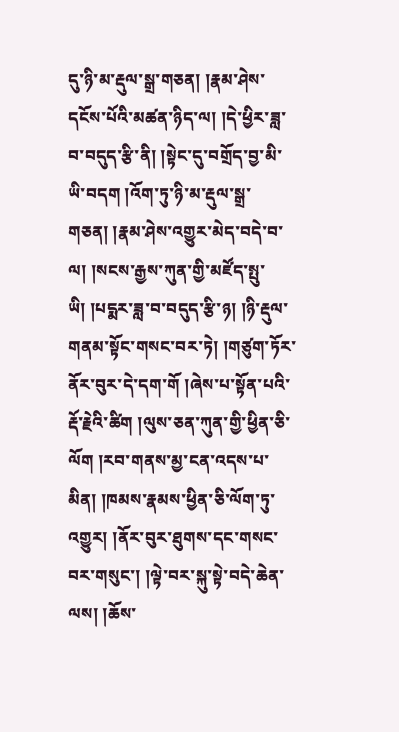དུ་ཉི་མ་རྡུལ་སྒྲ་གཅན། །རྣམ་ཤེས་དངོས་པོའི་མཚན་ཉིད་ལ། །དེ་ཕྱིར་ཟླ་བ་བདུད་རྩི་ནི། །སྟེང་དུ་བགྲོད་བྱ་མི་ཡི་བདག །འོག་ཏུ་ཉི་མ་རྡུལ་སྒྲ་གཅན། །རྣམ་ཤེས་འགྱུར་མེད་བདེ་བ་ལ། །སངས་རྒྱས་ཀུན་གྱི་མཛོད་སྤུ་ཡི། །པདྨར་ཟླ་བ་བདུད་རྩི་ཉ། །ཉི་རྡུལ་གནམ་སྟོང་གསང་བར་ཏེ། །གཙུག་ཏོར་ནོར་བུར་དེ་དག་གོ །ཞེས་པ་སྟོན་པའི་རྡོ་རྗེའི་ཚིག །ལུས་ཅན་ཀུན་གྱི་ཕྱིན་ཅི་ལོག །རབ་གནས་མྱ་ངན་འདས་པ་མིན། །ཁམས་རྣམས་ཕྱིན་ཅི་ལོག་ཏུ་འགྱུར། །ནོར་བུར་ཐུགས་དང་གསང་བར་གསུང་། །ལྟེ་བར་སྐུ་སྟེ་བདེ་ཆེན་ལས། །ཆོས་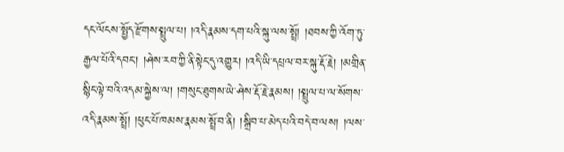དང་ལོངས་སྤྱོད་རྫོགས་སྤྲུལ་པ། །འདི་རྣམས་དག་པའི་སྐུ་ལས་སྤྲོ། །ཐབས་ཀྱི་འོག་ཏུ་རྒྱལ་པོའི་དབང་། །ཤེས་རབ་ཀྱི་ནི་སྟེང་དུ་འགྱུར། །འདི་ཡི་དཔྲལ་བར་སྐུ་རྡོ་རྗེ། །མགྲིན་སྙིང་ལྟེ་བའི་འདམ་སྐྱེས་ལ། །གསུང་ཐུགས་ཡེ་ཤེས་རྡོ་རྗེ་རྣམས། །སྤྲུལ་པ་ལ་སོགས་འདི་རྣམས་སྤྲོ། །ཕུང་པོ་ཁམས་རྣམས་སྤྲོ་བ་ནི། །སྒྲིབ་པ་མེད་པའི་བདེ་བ་ལས། །ལས་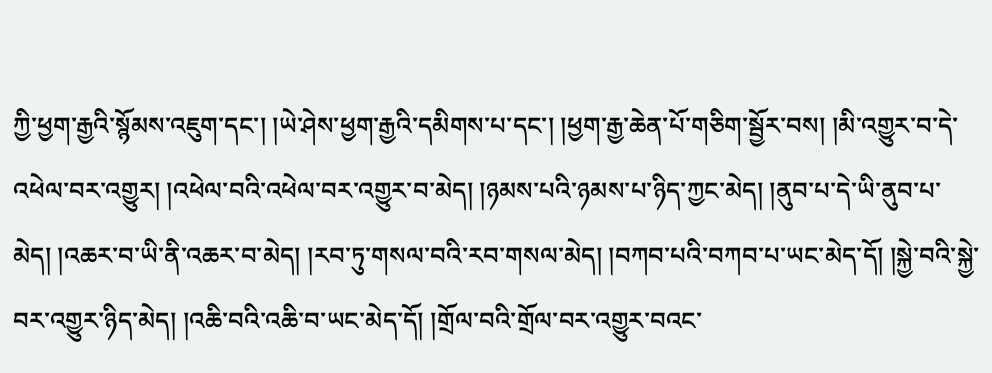ཀྱི་ཕྱག་རྒྱའི་སྙོམས་འཇུག་དང་། །ཡེ་ཤེས་ཕྱག་རྒྱའི་དམིགས་པ་དང་། །ཕྱག་རྒྱ་ཆེན་པོ་གཅིག་སྦྱོར་བས། །མི་འགྱུར་བ་དེ་འཕེལ་བར་འགྱུར། །འཕེལ་བའི་འཕེལ་བར་འགྱུར་བ་མེད། །ཉམས་པའི་ཉམས་པ་ཉིད་ཀྱང་མེད། །ནུབ་པ་དེ་ཡི་ནུབ་པ་མེད། །འཆར་བ་ཡི་ནི་འཆར་བ་མེད། །རབ་ཏུ་གསལ་བའི་རབ་གསལ་མེད། །བཀབ་པའི་བཀབ་པ་ཡང་མེད་དོ། །སྐྱེ་བའི་སྐྱེ་བར་འགྱུར་ཉིད་མེད། །འཆི་བའི་འཆི་བ་ཡང་མེད་དོ། །གྲོལ་བའི་གྲོལ་བར་འགྱུར་བའང་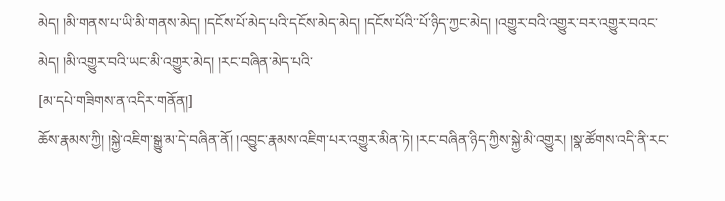མེད། །མི་གནས་པ་ཡི་མི་གནས་མེད། །དངོས་པོ་མེད་པའི་དངོས་མེད་མེད། །དངོས་པོའི་་པོ་ཉིད་ཀྱང་མེད། །འགྱུར་བའི་འགྱུར་བར་འགྱུར་བའང་མེད། །མི་འགྱུར་བའི་ཡང་མི་འགྱུར་མེད། །རང་བཞིན་མེད་པའི་
[མ་དཔེ་གཟིགས་ན་འདིར་གནོན།]
ཆོས་རྣམས་ཀྱི། །སྐྱེ་འཇིག་སྒྱུ་མ་དེ་བཞིན་ནོ། །འབྱུང་རྣམས་འཇིག་པར་འགྱུར་མིན་ཏེ། །རང་བཞིན་ཉིད་ཀྱིས་སྐྱེ་མི་འགྱུར། །སྣ་ཚོགས་འདི་ནི་རང་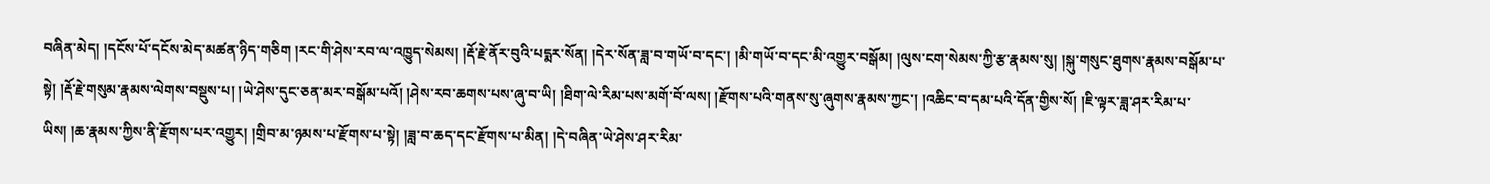བཞིན་མེད། །དངོས་པོ་དངོས་མེད་མཚན་ཉིད་གཅིག །རང་གི་ཤེས་རབ་ལ་འཁྱུད་སེམས། །རྡོ་རྗེ་ནོར་བུའི་པདྨར་སོན། །དེར་སོན་ཟླ་བ་གཡོ་བ་དང་། །མི་གཡོ་བ་དང་མི་འགྱུར་བསྒོམ། །ལུས་ངག་སེམས་ཀྱི་རྩ་རྣམས་སུ། །སྐུ་གསུང་ཐུགས་རྣམས་བསྒོམ་པ་སྟེ། །རྡོ་རྗེ་གསུམ་རྣམས་ལེགས་བསྡུས་པ། །ཡེ་ཤེས་དུང་ཅན་མར་བསྒོམ་པའོ། །ཤེས་རབ་ཆགས་པས་ཞུ་བ་ཡི། །ཐིག་ལེ་རིམ་པས་མགོ་བོ་ལས། །རྫོགས་པའི་གནས་སུ་ཞུགས་རྣམས་ཀྱང་། །འཆིང་བ་དམ་པའི་དོན་གྱིས་སོ། །ཇི་ལྟར་ཟླ་ཤར་རིམ་པ་ཡིས། །ཆ་རྣམས་ཀྱིས་ནི་རྫོགས་པར་འགྱུར། །གྲིབ་མ་ཉམས་པ་རྫོགས་པ་སྟེ། །ཟླ་བ་ཆད་དང་རྫོགས་པ་མིན། །དེ་བཞིན་ཡེ་ཤེས་ཤར་རིམ་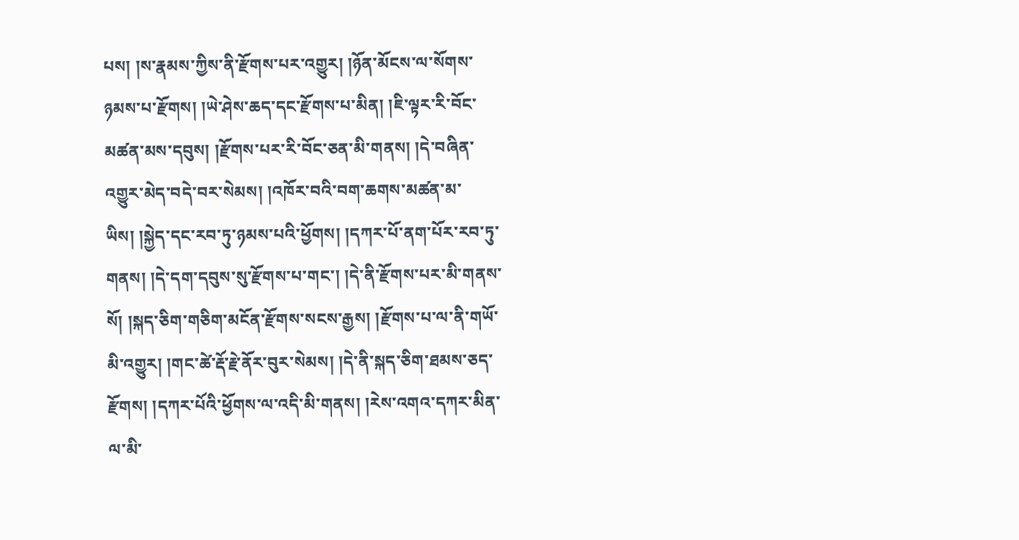པས། །ས་རྣམས་ཀྱིས་ནི་རྫོགས་པར་འགྱུར། །ཉོན་མོངས་ལ་སོགས་ཉམས་པ་རྫོགས། །ཡེ་ཤེས་ཆད་དང་རྫོགས་པ་མིན། །ཇི་ལྟར་རི་བོང་མཚན་མས་དབུས། །རྫོགས་པར་རི་བོང་ཅན་མི་གནས། །དེ་བཞིན་འགྱུར་མེད་བདེ་བར་སེམས། །འཁོར་བའི་བག་ཆགས་མཚན་མ་ཡིས། །སྐྱེད་དང་རབ་ཏུ་ཉམས་པའི་ཕྱོགས། །དཀར་པོ་ནག་པོར་རབ་ཏུ་གནས། །དེ་དག་དབུས་སུ་རྫོགས་པ་གང་། །དེ་ནི་རྫོགས་པར་མི་གནས་སོ། །སྐད་ཅིག་གཅིག་མངོན་རྫོགས་སངས་རྒྱས། །རྫོགས་པ་ལ་ནི་གཡོ་མི་འགྱུར། །གང་ཚེ་རྡོ་རྗེ་ནོར་བུར་སེམས། །དེ་ནི་སྐད་ཅིག་ཐམས་ཅད་རྫོགས། །དཀར་པོའི་ཕྱོགས་ལ་འདི་མི་གནས། །རེས་འགའ་དཀར་མིན་ལ་མི་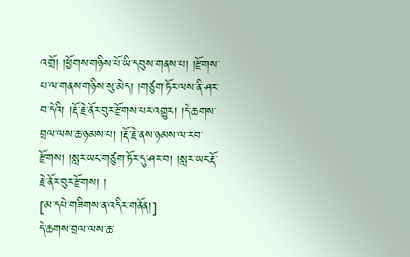འགྲོ། །ཕྱོགས་གཉིས་པོ་ཡི་དབུས་གནས་པ། །རྫོགས་པ་ལ་གནས་གཉིས་སུ་མེད། །གཙུག་ཏོར་ལས་ནི་ཤར་བ་དེའི། །རྡོ་རྗེ་ནོར་བུར་རྫོགས་པར་འགྱུར། །དེ་ཆགས་བྲལ་ལས་ཆ་ཉམས་པ། །རྡོ་རྗེ་ནས་ཉམས་ལ་རབ་རྫོགས། །སླར་ཡང་གཙུག་ཏོར་དུ་ཤར་བ། །སླར་ཡང་རྡོ་རྗེ་ནོར་བུར་རྫོགས། །
[མ་དཔེ་གཟིགས་ན་འདིར་གནོན།]
དེ་ཆགས་བྲལ་ལས་ཆ་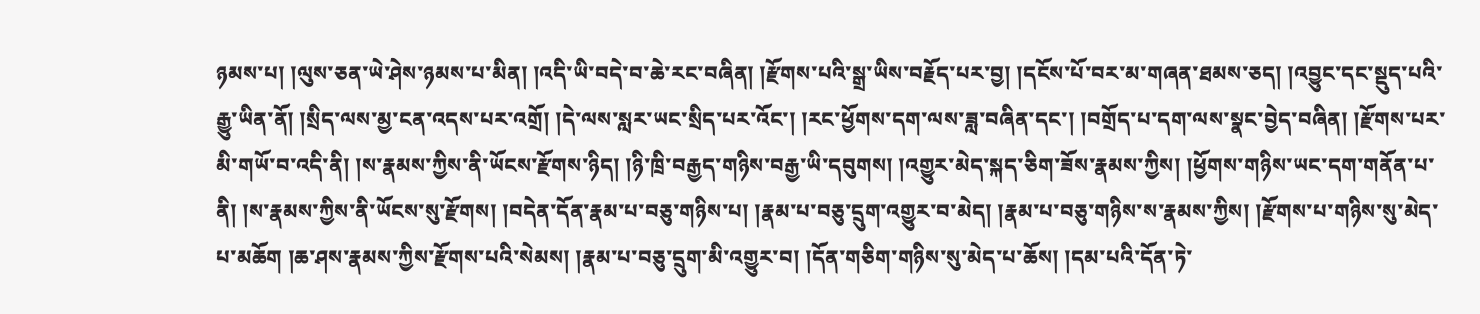ཉམས་པ། །ལུས་ཅན་ཡེ་ཤེས་ཉམས་པ་མིན། །འདི་ཡི་བདེ་བ་ཆེ་རང་བཞིན། །རྫོགས་པའི་སྒྲ་ཡིས་བརྗོད་པར་བྱ། །དངོས་པོ་བར་མ་གཞན་ཐམས་ཅད། །འབྱུང་དང་སྡུད་པའི་རྒྱུ་ཡིན་ནོ། །སྲིད་ལས་མྱ་ངན་འདས་པར་འགྲོ། །དེ་ལས་སླར་ཡང་སྲིད་པར་འོང་། །རང་ཕྱོགས་དག་ལས་ཟླ་བཞིན་དང་། །བགྲོད་པ་དག་ལས་སྣང་བྱེད་བཞིན། །རྫོགས་པར་མི་གཡོ་བ་འདི་ནི། །ས་རྣམས་ཀྱིས་ནི་ཡོངས་རྫོགས་ཉིད། །ཉི་ཁྲི་བརྒྱད་གཉིས་བརྒྱ་ཡི་དབུགས། །འགྱུར་མེད་སྐད་ཅིག་ཟོས་རྣམས་ཀྱིས། །ཕྱོགས་གཉིས་ཡང་དག་གནོན་པ་ནི། །ས་རྣམས་ཀྱིས་ནི་ཡོངས་སུ་རྫོགས། །བདེན་དོན་རྣམ་པ་བཅུ་གཉིས་པ། །རྣམ་པ་བཅུ་དྲུག་འགྱུར་བ་མེད། །རྣམ་པ་བཅུ་གཉིས་ས་རྣམས་ཀྱིས། །རྫོགས་པ་གཉིས་སུ་མེད་པ་མཆོག །ཆ་ཤས་རྣམས་ཀྱིས་རྫོགས་པའི་སེམས། །རྣམ་པ་བཅུ་དྲུག་མི་འགྱུར་བ། །དོན་གཅིག་གཉིས་སུ་མེད་པ་ཆོས། །དམ་པའི་དོན་ཏེ་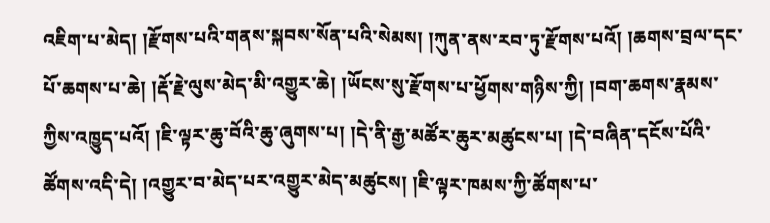འཇིག་པ་མེད། །རྫོགས་པའི་གནས་སྐབས་སོན་པའི་སེམས། །ཀུན་ནས་རབ་ཏུ་རྫོགས་པའོ། །ཆགས་བྲལ་དང་པོ་ཆགས་པ་ཆེ། །རྡོ་རྗེ་ལུས་མེད་མི་འགྱུར་ཆེ། །ཡོངས་སུ་རྫོགས་པ་ཕྱོགས་གཉིས་ཀྱི། །བག་ཆགས་རྣམས་ཀྱིས་འཁྱུད་པའོ། །ཇི་ལྟར་ཆུ་བོའི་ཆུ་ཞུགས་པ། །དེ་ནི་རྒྱ་མཚོར་ཆུར་མཚུངས་པ། །དེ་བཞིན་དངོས་པོའི་ཚོགས་འདི་དེ། །འགྱུར་བ་མེད་པར་འགྱུར་མེད་མཚུངས། །ཇི་ལྟར་ཁམས་ཀྱི་ཚོགས་པ་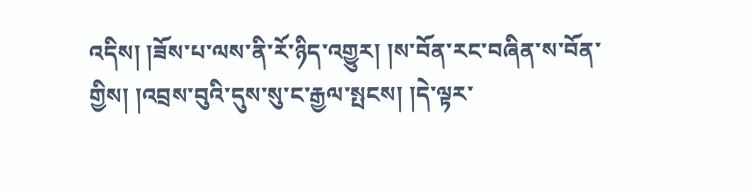འདིས། །ཟོས་པ་ལས་ནི་རོ་ཉིད་འགྱུར། །ས་བོན་རང་བཞིན་ས་བོན་གྱིས། །འབྲས་བུའི་དུས་སུ་ང་རྒྱལ་སྤངས། །དེ་ལྟར་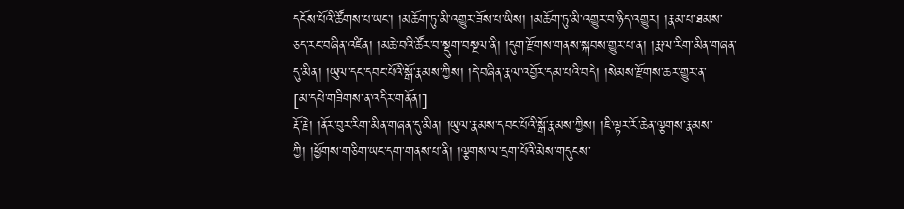དངོས་པོའི་ཚོགས་པ་ཡང་། །མཆོག་ཏུ་མི་འགྱུར་ཟོས་པ་ཡིས། །མཆོག་ཏུ་མི་འགྱུར་བ་ཉིད་འགྱུར། །རྣམ་པ་ཐམས་ཅད་རང་བཞིན་འཛིན། །མཆེ་བའི་ཚོར་བ་སྡུག་བསྔལ་ནི། །དུག་རྫོགས་གནས་སྐབས་གྱུར་པ་ན། །རྨ་ལ་རིག་མིན་གཞན་དུ་མིན། །ཡུལ་དང་དབང་པོའི་སྒོ་རྣམས་ཀྱིས། །དེ་བཞིན་རྣལ་འབྱོར་དམ་པའི་བདེ། །སེམས་རྫོགས་ཆར་གྱུར་ན་
[མ་དཔེ་གཟིགས་ན་འདིར་གནོན།]
རྡོ་རྗེ། །ནོར་བུར་རིག་མིན་གཞན་དུ་མིན། །ཡུལ་རྣམས་དབང་པོའི་སྒོ་རྣམས་ཀྱིས། །ཇི་ལྟར་རོ་ཆེན་ལྕགས་རྣམས་ཀྱི། །ཕྱོགས་གཅིག་ཡང་དག་གནས་པ་ནི། །ལྕགས་ལ་དྲག་པོའི་མེས་གདུངས་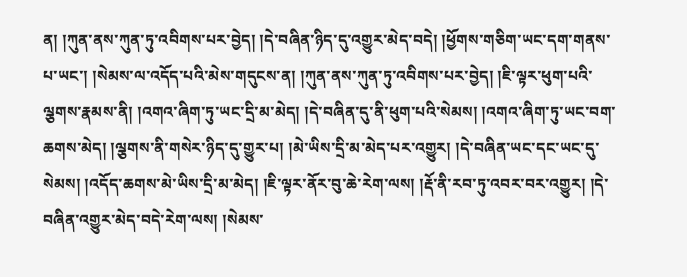ན། །ཀུན་ནས་ཀུན་ཏུ་འབིགས་པར་བྱེད། །དེ་བཞིན་ཉིད་དུ་འགྱུར་མེད་བདེ། །ཕྱོགས་གཅིག་ཡང་དག་གནས་པ་ཡང་། །སེམས་ལ་འདོད་པའི་མེས་གདུངས་ན། །ཀུན་ནས་ཀུན་ཏུ་འབིགས་པར་བྱེད། །ཇི་ལྟར་ཕུག་པའི་ལྕགས་རྣམས་ནི། །འགའ་ཞིག་ཏུ་ཡང་དྲི་མ་མེད། །དེ་བཞིན་དུ་ནི་ཕུག་པའི་སེམས། །འགའ་ཞིག་ཏུ་ཡང་བག་ཆགས་མེད། །ལྕགས་ནི་གསེར་ཉིད་དུ་གྱུར་པ། །མེ་ཡིས་དྲི་མ་མེད་པར་འགྱུར། །དེ་བཞིན་ཡང་དང་ཡང་དུ་སེམས། །འདོད་ཆགས་མེ་ཡིས་དྲི་མ་མེད། །ཇི་ལྟར་ནོར་བུ་ཆེ་རེག་ལས། །རྡོ་ནི་རབ་ཏུ་འབར་བར་འགྱུར། །དེ་བཞིན་འགྱུར་མེད་བདེ་རེག་ལས། །སེམས་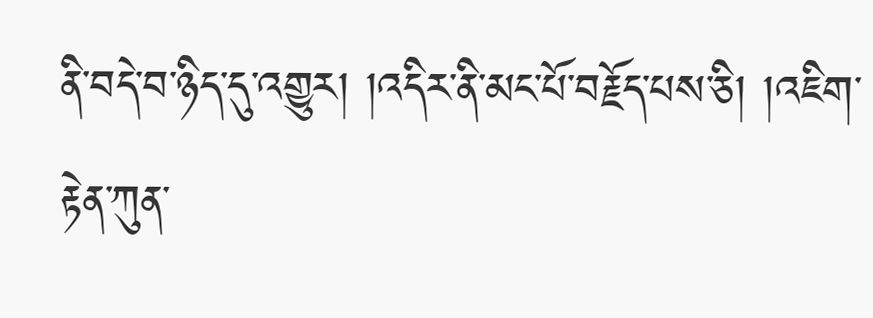ནི་བདེ་བ་ཉིད་དུ་འགྱུར། །འདིར་ནི་མང་པོ་བརྗོད་པས་ཅི། །འཇིག་རྟེན་ཀུན་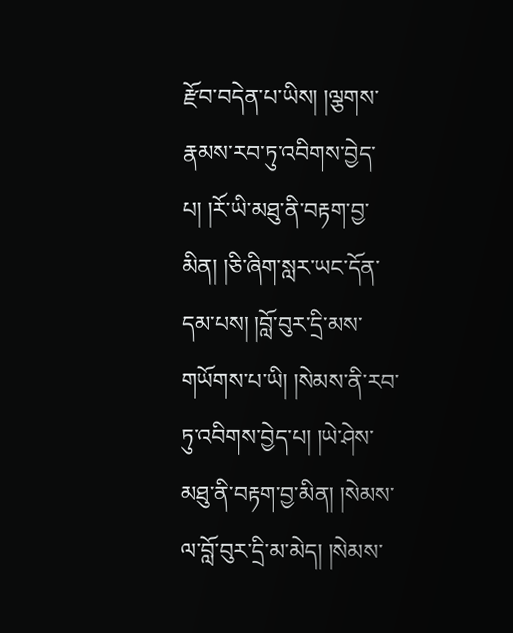རྫོབ་བདེན་པ་ཡིས། །ལྕགས་རྣམས་རབ་ཏུ་འབིགས་བྱེད་པ། །རོ་ཡི་མཐུ་ནི་བརྟག་བྱ་མིན། །ཅི་ཞིག་སླར་ཡང་དོན་དམ་པས། །བློ་བུར་དྲི་མས་གཡོགས་པ་ཡི། །སེམས་ནི་རབ་ཏུ་འབིགས་བྱེད་པ། །ཡེ་ཤེས་མཐུ་ནི་བརྟག་བྱ་མིན། །སེམས་ལ་བློ་བུར་དྲི་མ་མེད། །སེམས་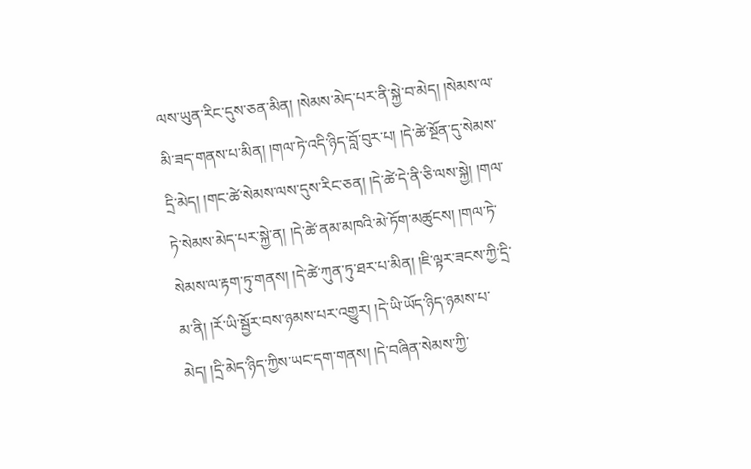ལས་ཡུན་རིང་དུས་ཅན་མིན། །སེམས་མེད་པར་ནི་སྐྱེ་བ་མེད། །སེམས་ལ་མི་ཟད་གནས་པ་མིན། །གལ་ཏེ་འདི་ཉིད་བློ་བུར་པ། །དེ་ཚེ་སྔོན་དུ་སེམས་དྲི་མེད། །གང་ཚེ་སེམས་ལས་དུས་རིང་ཅན། །དེ་ཚེ་དེ་ནི་ཅི་ལས་སྐྱེ། །གལ་ཏེ་སེམས་མེད་པར་སྐྱེ་ན། །དེ་ཚེ་ནམ་མཁའི་མེ་ཏོག་མཚུངས། །གལ་ཏེ་སེམས་ལ་རྟག་ཏུ་གནས། །དེ་ཚེ་ཀུན་ཏུ་ཐར་པ་མིན། །ཇི་ལྟར་ཟངས་ཀྱི་དྲི་མ་ནི། །རོ་ཡི་སྦྱོར་བས་ཉམས་པར་འགྱུར། །དེ་ཡི་ཡོད་ཉིད་ཉམས་པ་མེད། །དྲི་མེད་ཉིད་ཀྱིས་ཡང་དག་གནས། །དེ་བཞིན་སེམས་ཀྱི་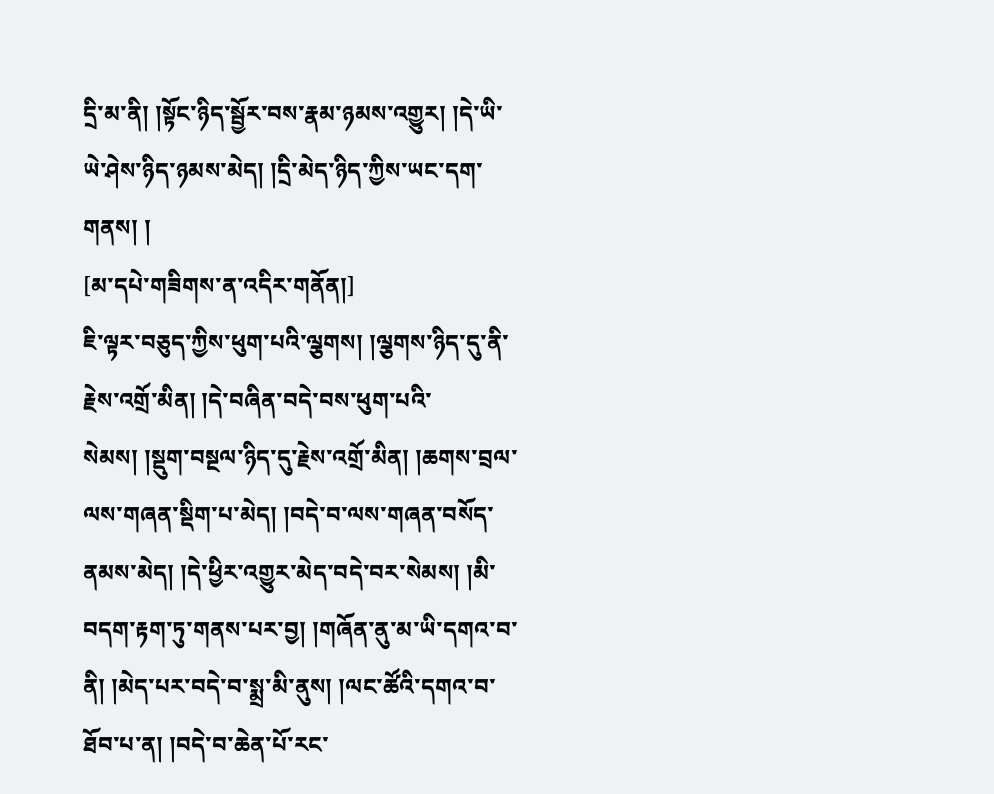དྲི་མ་ནི། །སྟོང་ཉིད་སྦྱོར་བས་རྣམ་ཉམས་འགྱུར། །དེ་ཡི་ཡེ་ཤེས་ཉིད་ཉམས་མེད། །དྲི་མེད་ཉིད་ཀྱིས་ཡང་དག་གནས། །
[མ་དཔེ་གཟིགས་ན་འདིར་གནོན།]
ཇི་ལྟར་བཅུད་ཀྱིས་ཕུག་པའི་ལྕགས། །ལྕགས་ཉིད་དུ་ནི་རྗེས་འགྲོ་མིན། །དེ་བཞིན་བདེ་བས་ཕུག་པའི་སེམས། །སྡུག་བསྔལ་ཉིད་དུ་རྗེས་འགྲོ་མིན། །ཆགས་བྲལ་ལས་གཞན་སྡིག་པ་མེད། །བདེ་བ་ལས་གཞན་བསོད་ནམས་མེད། །དེ་ཕྱིར་འགྱུར་མེད་བདེ་བར་སེམས། །མི་བདག་རྟག་ཏུ་གནས་པར་བྱ། །གཞོན་ནུ་མ་ཡི་དགའ་བ་ནི། །མེད་པར་བདེ་བ་སྨྲ་མི་ནུས། །ལང་ཚོའི་དགའ་བ་ཐོབ་པ་ན། །བདེ་བ་ཆེན་པོ་རང་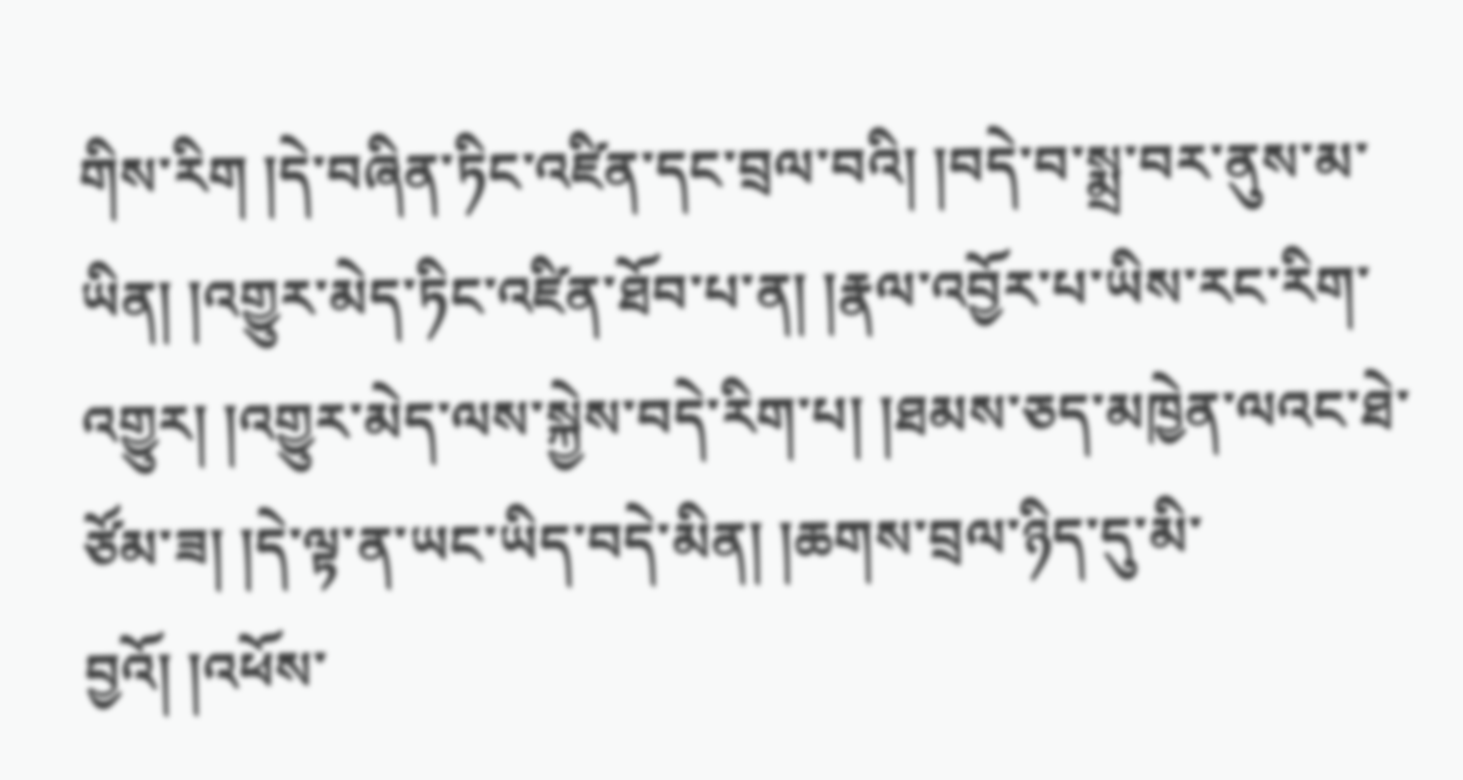གིས་རིག །དེ་བཞིན་ཏིང་འཛིན་དང་བྲལ་བའི། །བདེ་བ་སྨྲ་བར་ནུས་མ་ཡིན། །འགྱུར་མེད་ཏིང་འཛིན་ཐོབ་པ་ན། །རྣལ་འབྱོར་པ་ཡིས་རང་རིག་འགྱུར། །འགྱུར་མེད་ལས་སྐྱེས་བདེ་རིག་པ། །ཐམས་ཅད་མཁྱེན་ལའང་ཐེ་ཙོམ་ཟ། །དེ་ལྟ་ན་ཡང་ཡིད་བདེ་མིན། །ཆགས་བྲལ་ཉིད་དུ་མི་བྱའོ། །འཕོས་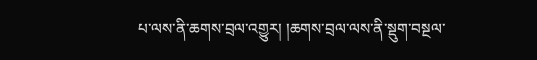པ་ལས་ནི་ཆགས་བྲལ་འགྱུར། །ཆགས་བྲལ་ལས་ནི་སྡུག་བསྔལ་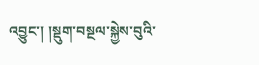འབྱུང་། །སྡུག་བསྔལ་སྐྱེས་བུའི་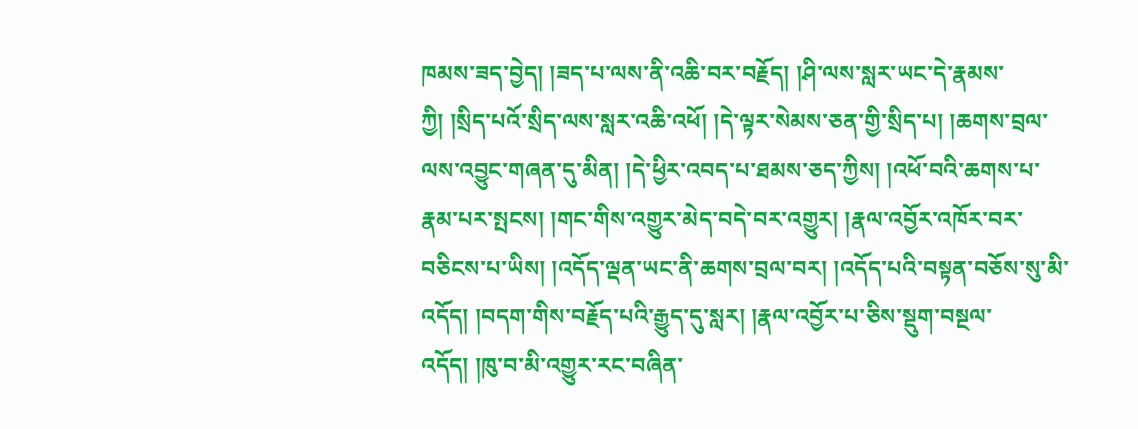ཁམས་ཟད་བྱེད། །ཟད་པ་ལས་ནི་འཆི་བར་བརྗོད། །ཤི་ལས་སླར་ཡང་དེ་རྣམས་ཀྱི། །སྲིད་པའོ་སྲིད་ལས་སླར་འཆི་འཕོ། །དེ་ལྟར་སེམས་ཅན་གྱི་སྲིད་པ། །ཆགས་བྲལ་ལས་འབྱུང་གཞན་དུ་མིན། །དེ་ཕྱིར་འབད་པ་ཐམས་ཅད་ཀྱིས། །འཕོ་བའི་ཆགས་པ་རྣམ་པར་སྤངས། །གང་གིས་འགྱུར་མེད་བདེ་བར་འགྱུར། །རྣལ་འབྱོར་འཁོར་བར་བཅིངས་པ་ཡིས། །འདོད་ལྡན་ཡང་ནི་ཆགས་བྲལ་བར། །འདོད་པའི་བསྟན་བཅོས་སུ་མི་འདོད། །བདག་གིས་བརྗོད་པའི་རྒྱུད་དུ་སླར། །རྣལ་འབྱོར་པ་ཅིས་སྡུག་བསྔལ་འདོད། །ཁུ་བ་མི་འགྱུར་རང་བཞིན་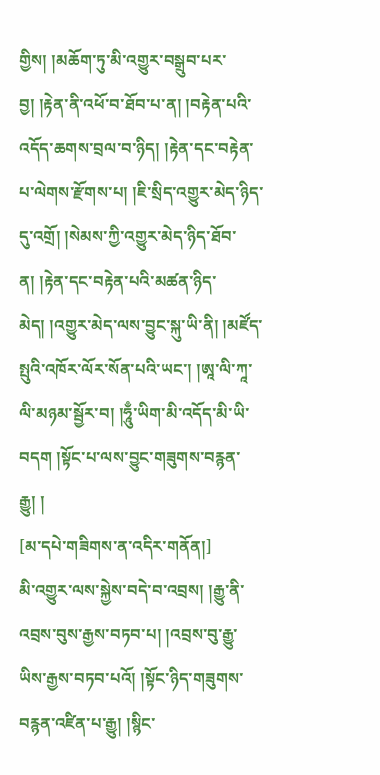གྱིས། །མཆོག་ཏུ་མི་འགྱུར་བསྒྲུབ་པར་བྱ། །རྟེན་ནི་འཕོ་བ་ཐོབ་པ་ན། །བརྟེན་པའི་འདོད་ཆགས་བྲལ་བ་ཉིད། །རྟེན་དང་བརྟེན་པ་ལེགས་རྫོགས་པ། །ཇི་སྲིད་འགྱུར་མེད་ཉིད་དུ་འགྲོ། །སེམས་ཀྱི་འགྱུར་མེད་ཉིད་ཐོབ་ན། །རྟེན་དང་བརྟེན་པའི་མཚན་ཉིད་མེད། །འགྱུར་མེད་ལས་བྱུང་སྐུ་ཡི་ནི། །མཛོད་སྤུའི་འཁོར་ལོར་སོན་པའི་ཡང་། །ཨཱ་ལི་ཀཱ་ལི་མཉམ་སྦྱོར་བ། །ཧཱུྃ་ཡིག་མི་འདོད་མི་ཡི་བདག །སྟོང་པ་ལས་བྱུང་གཟུགས་བརྙན་རྒྱུ། །
[མ་དཔེ་གཟིགས་ན་འདིར་གནོན།]
མི་འགྱུར་ལས་སྐྱེས་བདེ་བ་འབྲས། །རྒྱུ་ནི་འབྲས་བུས་རྒྱས་བཏབ་པ། །འབྲས་བུ་རྒྱུ་ཡིས་རྒྱས་བཏབ་པའོ། །སྟོང་ཉིད་གཟུགས་བརྙན་འཛིན་པ་རྒྱུ། །སྙིང་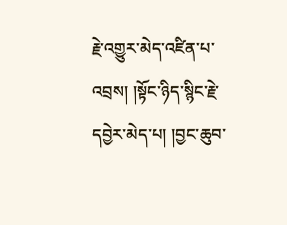རྗེ་འགྱུར་མེད་འཛིན་པ་འབྲས། །སྟོང་ཉིད་སྙིང་རྗེ་དབྱེར་མེད་པ། །བྱང་ཆུབ་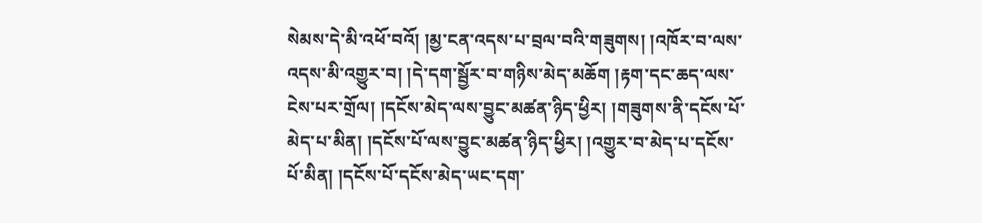སེམས་དེ་མི་འཕོ་བའོ། །མྱ་ངན་འདས་པ་བྲལ་བའི་གཟུགས། །འཁོར་བ་ལས་འདས་མི་འགྱུར་བ། །དེ་དག་སྦྱོར་བ་གཉིས་མེད་མཆོག །རྟག་དང་ཆད་ལས་ངེས་པར་གྲོལ། །དངོས་མེད་ལས་བྱུང་མཚན་ཉིད་ཕྱིར། །གཟུགས་ནི་དངོས་པོ་མེད་པ་མིན། །དངོས་པོ་ལས་བྱུང་མཚན་ཉིད་ཕྱིར། །འགྱུར་བ་མེད་པ་དངོས་པོ་མིན། །དངོས་པོ་དངོས་མེད་ཡང་དག་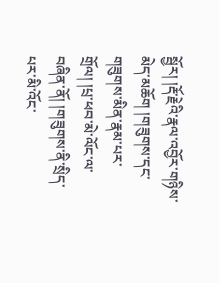སྦྱོར། །རྡོ་རྗེའི་རྣལ་འབྱོར་གཉིས་མེད་མཆོག །གཟུགས་དང་གཟུགས་མིན་རྣམ་པར་གྲོལ། །པྲ་ཕབ་མེ་ལོང་ལ་བཞིན་ནོ། །གཟུགས་ནི་སྲིད་པར་མི་འོང་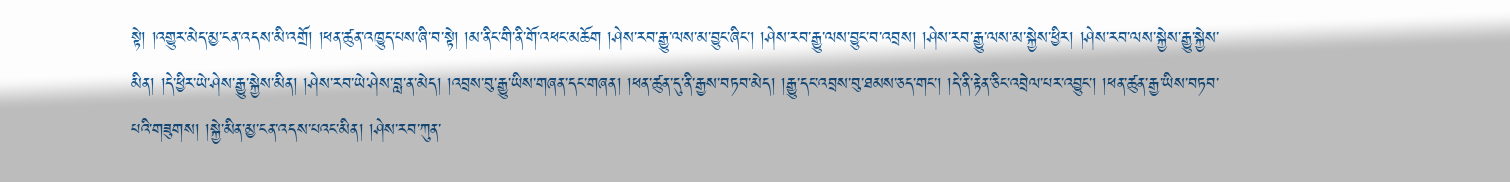སྟེ། །འགྱུར་མེད་མྱ་ངན་འདས་མི་འགྲོ། །ཕན་ཚུན་འཁྱུད་པས་ཞི་བ་སྟེ། །མ་ནིང་གི་ནི་གོ་འཕང་མཆོག །ཤེས་རབ་རྒྱུ་ལས་མ་བྱུང་ཞིང་། །ཤེས་རབ་རྒྱུ་ལས་བྱུང་བ་འབྲས། །ཤེས་རབ་རྒྱུ་ལས་མ་སྐྱེས་ཕྱིར། །ཤེས་རབ་ལས་སྐྱེས་རྒྱུ་སྐྱེས་མིན། །དེ་ཕྱིར་ཡེ་ཤེས་རྒྱུ་སྐྱེས་མིན། །ཤེས་རབ་ཡེ་ཤེས་བླ་ན་མེད། །འབྲས་བུ་རྒྱུ་ཡིས་གཞན་དང་གཞན། །ཕན་ཚུན་དུ་ནི་རྒྱས་བཏབ་མེད། །རྒྱུ་དང་འབྲས་བུ་ཐམས་ཅད་གང་། །དེ་ནི་རྟེན་ཅིང་འབྲེལ་པར་འབྱུང་། །ཕན་ཚུན་རྒྱ་ཡིས་བཏབ་པའི་གཟུགས། །སྐྱེ་མིན་མྱ་ངན་འདས་པའང་མིན། །ཤེས་རབ་ཀུན་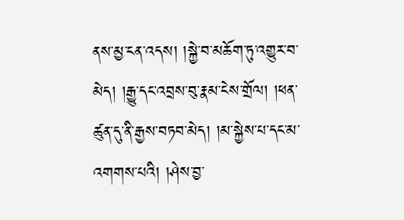ནས་མྱ་ངན་འདས། །སྐྱེ་བ་མཆོག་ཏུ་འགྱུར་བ་མེད། །རྒྱུ་དང་འབྲས་བུ་རྣམ་ངེས་གྲོལ། །ཕན་ཚུན་དུ་ནི་རྒྱས་བཏབ་མེད། །མ་སྐྱེས་པ་དང་མ་འགགས་པའི། །ཤེས་བྱ་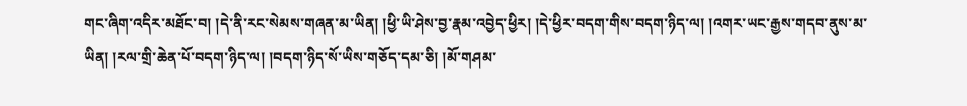གང་ཞིག་འདིར་མཐོང་བ། །དེ་ནི་རང་སེམས་གཞན་མ་ཡིན། །ཕྱི་ཡི་ཤེས་བྱ་རྣམ་འབྱེད་ཕྱིར། །དེ་ཕྱིར་བདག་གིས་བདག་ཉིད་ལ། །འགར་ཡང་རྒྱས་གདབ་ནུས་མ་ཡིན། །རལ་གྲི་ཆེན་པོ་བདག་ཉིད་ལ། །བདག་ཉིད་སོ་ཡིས་གཅོད་དམ་ཅི། །མོ་གཤམ་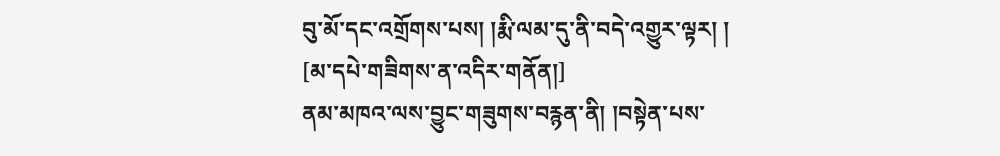བུ་མོ་དང་འགྲོགས་པས། །རྨི་ལམ་དུ་ནི་བདེ་འགྱུར་ལྟར། །
[མ་དཔེ་གཟིགས་ན་འདིར་གནོན།]
ནམ་མཁའ་ལས་བྱུང་གཟུགས་བརྙན་ནི། །བསྟེན་པས་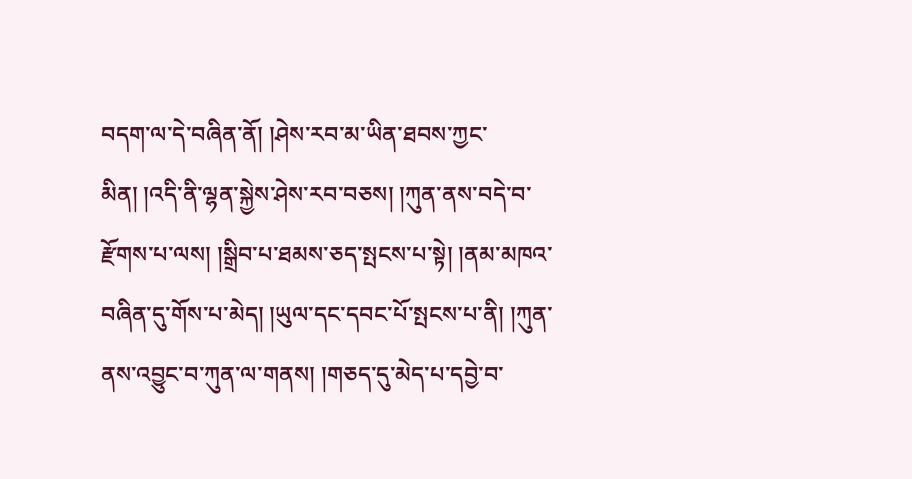བདག་ལ་དེ་བཞིན་ནོ། །ཤེས་རབ་མ་ཡིན་ཐབས་ཀྱང་མིན། །འདི་ནི་ལྷན་སྐྱེས་ཤེས་རབ་བཅས། །ཀུན་ནས་བདེ་བ་རྫོགས་པ་ལས། །སྒྲིབ་པ་ཐམས་ཅད་སྤངས་པ་སྟེ། །ནམ་མཁའ་བཞིན་དུ་གོས་པ་མེད། །ཡུལ་དང་དབང་པོ་སྤངས་པ་ནི། །ཀུན་ནས་འབྱུང་བ་ཀུན་ལ་གནས། །གཅད་དུ་མེད་པ་དབྱེ་བ་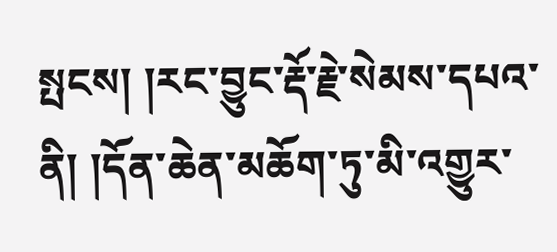སྤངས། །རང་བྱུང་རྡོ་རྗེ་སེམས་དཔའ་ནི། །དོན་ཆེན་མཆོག་ཏུ་མི་འགྱུར་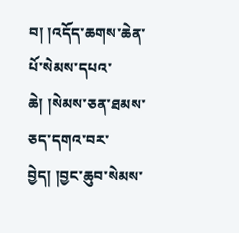བ། །འདོད་ཆགས་ཆེན་པོ་སེམས་དཔའ་ཆེ། །སེམས་ཅན་ཐམས་ཅད་དགའ་བར་བྱེད། །བྱང་ཆུབ་སེམས་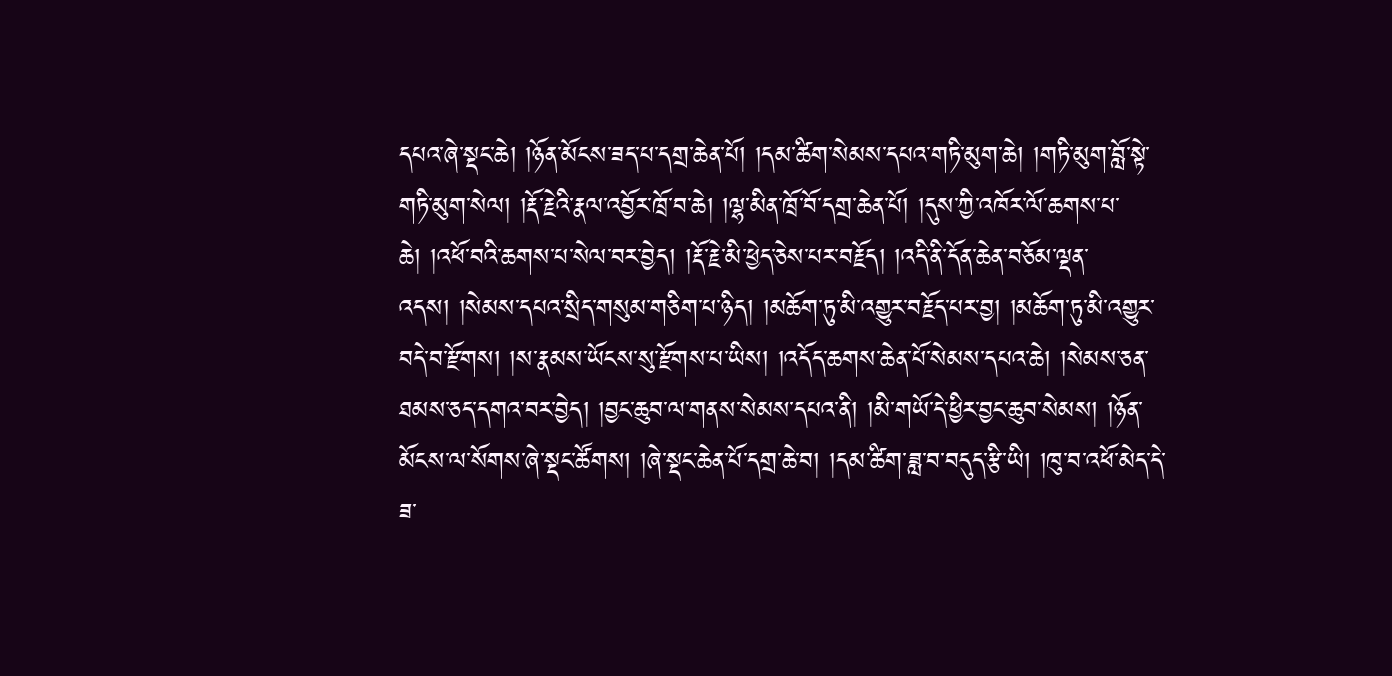དཔའ་ཞེ་སྡང་ཆེ། །ཉོན་མོངས་ཟད་པ་དགྲ་ཆེན་པོ། །དམ་ཚིག་སེམས་དཔའ་གཏི་མུག་ཆེ། །གཏི་མུག་བློ་སྟེ་གཏི་མུག་སེལ། །རྡོ་རྗེའི་རྣལ་འབྱོར་ཁྲོ་བ་ཆེ། །ལྷ་མིན་ཁྲོ་བོ་དགྲ་ཆེན་པོ། །དུས་ཀྱི་འཁོར་ལོ་ཆགས་པ་ཆེ། །འཕོ་བའི་ཆགས་པ་སེལ་བར་བྱེད། །རྡོ་རྗེ་མི་ཕྱེད་ཅེས་པར་བརྗོད། །འདི་ནི་དོན་ཆེན་བཅོམ་ལྡན་འདས། །སེམས་དཔའ་སྲིད་གསུམ་གཅིག་པ་ཉིད། །མཆོག་ཏུ་མི་འགྱུར་བརྗོད་པར་བྱ། །མཆོག་ཏུ་མི་འགྱུར་བདེ་བ་རྫོགས། །ས་རྣམས་ཡོངས་སུ་རྫོགས་པ་ཡིས། །འདོད་ཆགས་ཆེན་པོ་སེམས་དཔའ་ཆེ། །སེམས་ཅན་ཐམས་ཅད་དགའ་བར་བྱེད། །བྱང་ཆུབ་ལ་གནས་སེམས་དཔའ་ནི། །མི་གཡོ་དེ་ཕྱིར་བྱང་ཆུབ་སེམས། །ཉོན་མོངས་ལ་སོགས་ཞེ་སྡང་ཚོགས། །ཞེ་སྡང་ཆེན་པོ་དགྲ་ཆེ་བ། །དམ་ཚིག་ཟླ་བ་བདུད་རྩི་ཡི། །ཁུ་བ་འཕོ་མེད་དེ་ཟ་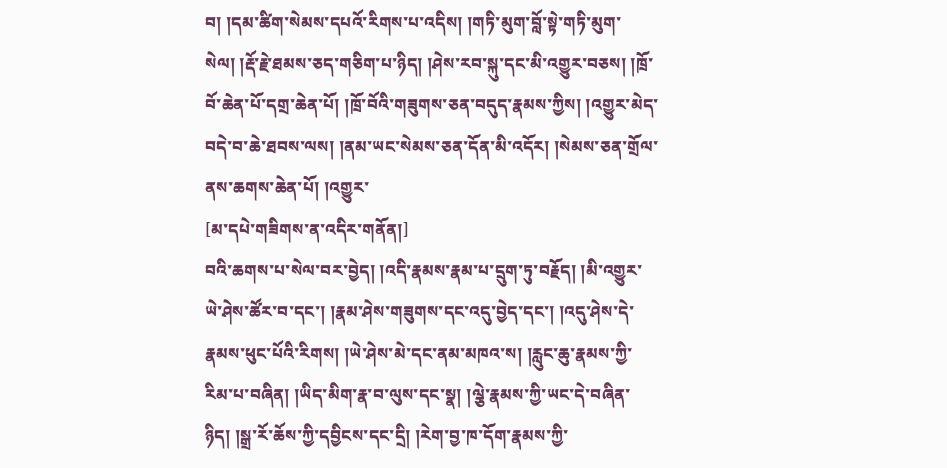བ། །དམ་ཚིག་སེམས་དཔའོ་རིགས་པ་འདིས། །གཏི་མུག་བློ་སྟེ་གཏི་མུག་སེལ། །རྡོ་རྗེ་ཐམས་ཅད་གཅིག་པ་ཉིད། །ཤེས་རབ་སྐུ་དང་མི་འགྱུར་བཅས། །ཁྲོ་བོ་ཆེན་པོ་དགྲ་ཆེན་པོ། །ཁྲོ་བོའི་གཟུགས་ཅན་བདུད་རྣམས་ཀྱིས། །འགྱུར་མེད་བདེ་བ་ཆེ་ཐབས་ལས། །ནམ་ཡང་སེམས་ཅན་དོན་མི་འདོར། །སེམས་ཅན་གྲོལ་ནས་ཆགས་ཆེན་པོ། །འགྱུར་
[མ་དཔེ་གཟིགས་ན་འདིར་གནོན།]
བའི་ཆགས་པ་སེལ་བར་བྱེད། །འདི་རྣམས་རྣམ་པ་དྲུག་ཏུ་བརྗོད། །མི་འགྱུར་ཡེ་ཤེས་ཚོར་བ་དང་། །རྣམ་ཤེས་གཟུགས་དང་འདུ་བྱེད་དང་། །འདུ་ཤེས་དེ་རྣམས་ཕུང་པོའི་རིགས། །ཡེ་ཤེས་མེ་དང་ནམ་མཁའ་ས། །རླུང་ཆུ་རྣམས་ཀྱི་རིམ་པ་བཞིན། །ཡིད་མིག་རྣ་བ་ལུས་དང་སྣ། །ལྕེ་རྣམས་ཀྱི་ཡང་དེ་བཞིན་ཉིད། །སྒྲ་རོ་ཆོས་ཀྱི་དབྱིངས་དང་དྲི། །རེག་བྱ་ཁ་དོག་རྣམས་ཀྱི་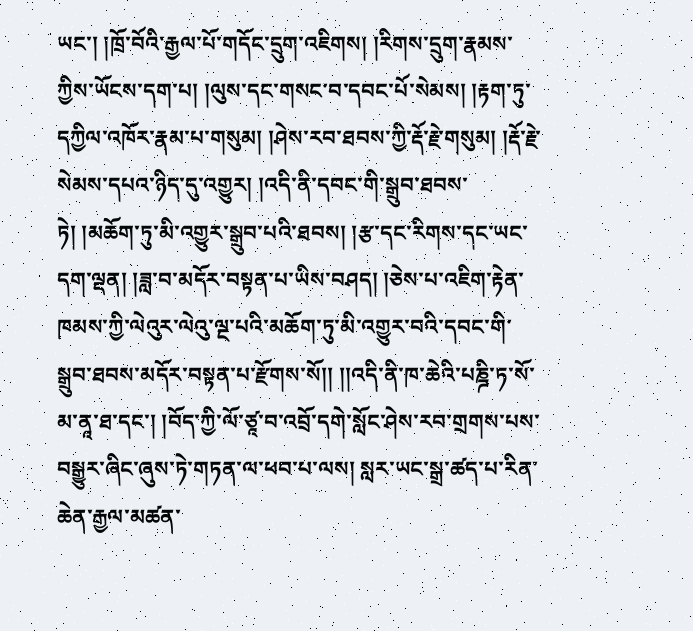ཡང་། །ཁྲོ་བོའི་རྒྱལ་པོ་གདོང་དྲུག་འཇིགས། །རིགས་དྲུག་རྣམས་ཀྱིས་ཡོངས་དག་པ། །ལུས་དང་གསང་བ་དབང་པོ་སེམས། །རྟག་ཏུ་དཀྱིལ་འཁོར་རྣམ་པ་གསུམ། །ཤེས་རབ་ཐབས་ཀྱི་རྡོ་རྗེ་གསུམ། །རྡོ་རྗེ་སེམས་དཔའ་ཉིད་དུ་འགྱུར། །འདི་ནི་དབང་གི་སྒྲུབ་ཐབས་ཏེ། །མཆོག་ཏུ་མི་འགྱུར་སྒྲུབ་པའི་ཐབས། །རྩ་དང་རིགས་དང་ཡང་དག་ལྡན། །ཟླ་བ་མདོར་བསྟན་པ་ཡིས་བཤད། །ཅེས་པ་འཇིག་རྟེན་ཁམས་ཀྱི་ལེའུར་ལེའུ་ལྔ་པའི་མཆོག་ཏུ་མི་འགྱུར་བའི་དབང་གི་སྒྲུབ་ཐབས་མདོར་བསྟན་པ་རྫོགས་སོ།། །།འདི་ནི་ཁ་ཆེའི་པཎྜི་ཏ་སོ་མ་ནཱ་ཐ་དང་། །བོད་ཀྱི་ལོ་ཙཱ་བ་འབྲོ་དགེ་སློང་ཤེས་རབ་གྲགས་པས་བསྒྱུར་ཞིང་ཞུས་ཏེ་གཏན་ལ་ཕབ་པ་ལས། སླར་ཡང་སྒྲ་ཚད་པ་རིན་ཆེན་རྒྱལ་མཚན་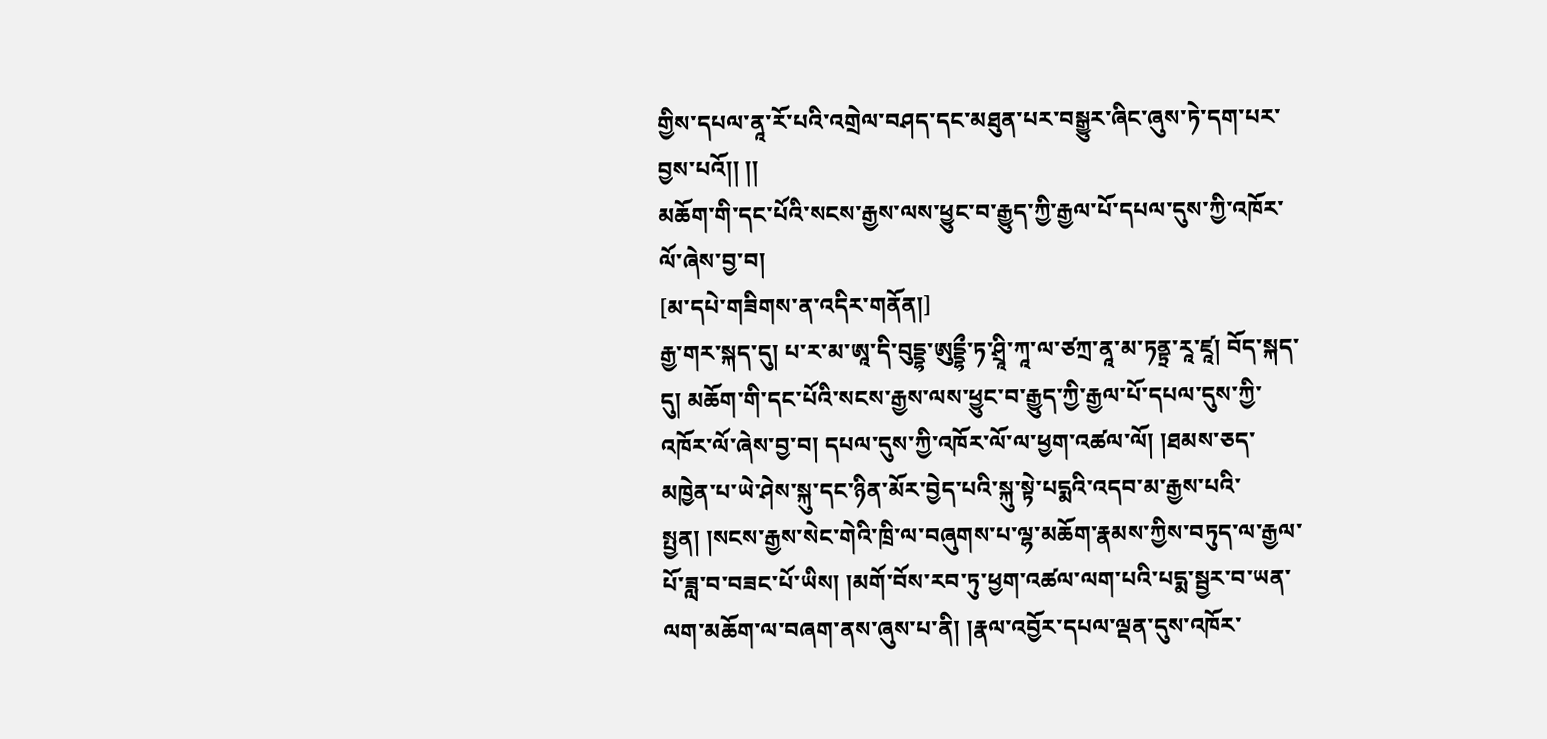གྱིས་དཔལ་ནཱ་རོ་པའི་འགྲེལ་བཤད་དང་མཐུན་པར་བསྒྱུར་ཞིང་ཞུས་ཏེ་དག་པར་བྱས་པའོ།། །།
མཆོག་གི་དང་པོའི་སངས་རྒྱས་ལས་ཕྱུང་བ་རྒྱུད་ཀྱི་རྒྱལ་པོ་དཔལ་དུས་ཀྱི་འཁོར་ལོ་ཞེས་བྱ་བ།
[མ་དཔེ་གཟིགས་ན་འདིར་གནོན།]
རྒྱ་གར་སྐད་དུ། པ་ར་མ་ཨཱ་དི་བུདྡྷ་ཨུདྡྷྀ་ཏ་ཤྲཱི་ཀཱ་ལ་ཙཀྲ་ནཱ་མ་ཏནྟྲ་རཱ་ཛཱ། བོད་སྐད་དུ། མཆོག་གི་དང་པོའི་སངས་རྒྱས་ལས་ཕྱུང་བ་རྒྱུད་ཀྱི་རྒྱལ་པོ་དཔལ་དུས་ཀྱི་འཁོར་ལོ་ཞེས་བྱ་བ། དཔལ་དུས་ཀྱི་འཁོར་ལོ་ལ་ཕྱག་འཚལ་ལོ། །ཐམས་ཅད་མཁྱེན་པ་ཡེ་ཤེས་སྐུ་དང་ཉིན་མོར་བྱེད་པའི་སྐུ་སྟེ་པདྨའི་འདབ་མ་རྒྱས་པའི་སྤྱན། །སངས་རྒྱས་སེང་གེའི་ཁྲི་ལ་བཞུགས་པ་ལྷ་མཆོག་རྣམས་ཀྱིས་བཏུད་ལ་རྒྱལ་པོ་ཟླ་བ་བཟང་པོ་ཡིས། །མགོ་བོས་རབ་ཏུ་ཕྱག་འཚལ་ལག་པའི་པདྨ་སྦྱར་བ་ཡན་ལག་མཆོག་ལ་བཞག་ནས་ཞུས་པ་ནི། །རྣལ་འབྱོར་དཔལ་ལྡན་དུས་འཁོར་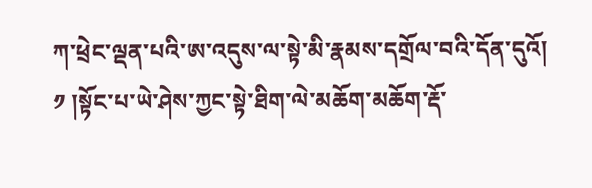ཀ་ཕྲེང་ལྡན་པའི་ཨ་འདུས་ལ་སྟེ་མི་རྣམས་དགྲོལ་བའི་དོན་དུའོ། ༡ །སྟོང་པ་ཡེ་ཤེས་ཀྱང་སྟེ་ཐིག་ལེ་མཆོག་མཆོག་རྡོ་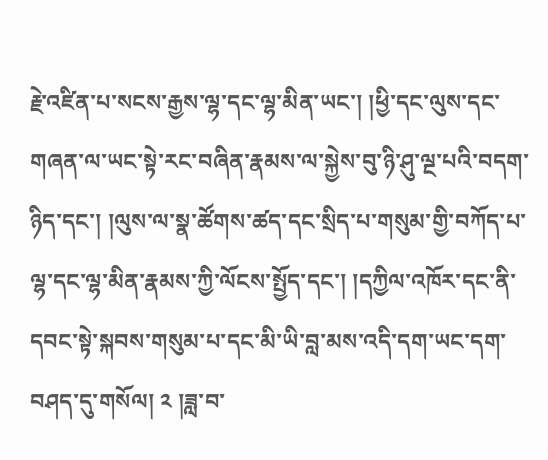རྗེ་འཛིན་པ་སངས་རྒྱས་ལྷ་དང་ལྷ་མིན་ཡང་། །ཕྱི་དང་ལུས་དང་གཞན་ལ་ཡང་སྟེ་རང་བཞིན་རྣམས་ལ་སྐྱེས་བུ་ཉི་ཤུ་ལྔ་པའི་བདག་ཉིད་དང་། །ལུས་ལ་སྣ་ཚོགས་ཚད་དང་སྲིད་པ་གསུམ་གྱི་བཀོད་པ་ལྷ་དང་ལྷ་མིན་རྣམས་ཀྱི་ལོངས་སྤྱོད་དང་། །དཀྱིལ་འཁོར་དང་ནི་དབང་སྟེ་སྐབས་གསུམ་པ་དང་མི་ཡི་བླ་མས་འདི་དག་ཡང་དག་བཤད་དུ་གསོལ། ༢ །ཟླ་བ་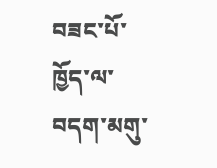བཟང་པོ་ཁྱོད་ལ་བདག་མགུ་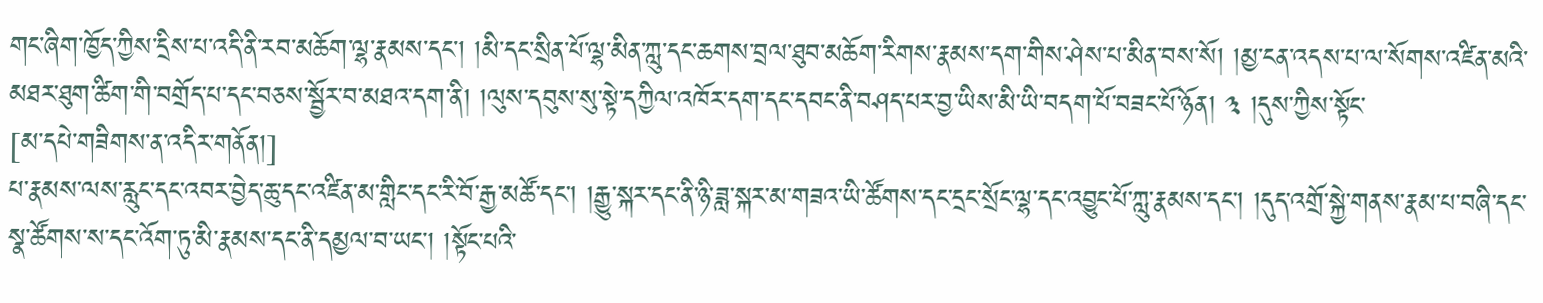གང་ཞིག་ཁྱོད་ཀྱིས་དྲིས་པ་འདི་ནི་རབ་མཆོག་ལྷ་རྣམས་དང་། །མི་དང་སྲིན་པོ་ལྷ་མིན་ཀླུ་དང་ཆགས་བྲལ་ཐུབ་མཆོག་རིགས་རྣམས་དག་གིས་ཤེས་པ་མིན་བས་སོ། །མྱ་ངན་འདས་པ་ལ་སོགས་འཛིན་མའི་མཐར་ཐུག་ཚིག་གི་བགྲོད་པ་དང་བཅས་སྦྱོར་བ་མཐའ་དག་ནི། །ལུས་དབུས་སུ་སྟེ་དཀྱིལ་འཁོར་དག་དང་དབང་ནི་བཤད་པར་བྱ་ཡིས་མི་ཡི་བདག་པོ་བཟང་པོ་ཉོན། ༣ །དུས་ཀྱིས་སྟོང་
[མ་དཔེ་གཟིགས་ན་འདིར་གནོན།]
པ་རྣམས་ལས་རླུང་དང་འབར་བྱེད་ཆུ་དང་འཛིན་མ་གླིང་དང་རི་བོ་རྒྱ་མཚོ་དང་། །རྒྱུ་སྐར་དང་ནི་ཉི་ཟླ་སྐར་མ་གཟའ་ཡི་ཚོགས་དང་དྲང་སྲོང་ལྷ་དང་འབྱུང་པོ་ཀླུ་རྣམས་དང་། །དུད་འགྲོ་སྐྱེ་གནས་རྣམ་པ་བཞི་དང་སྣ་ཚོགས་ས་དང་འོག་ཏུ་མི་རྣམས་དང་ནི་དམྱལ་བ་ཡང་། །སྟོང་པའི་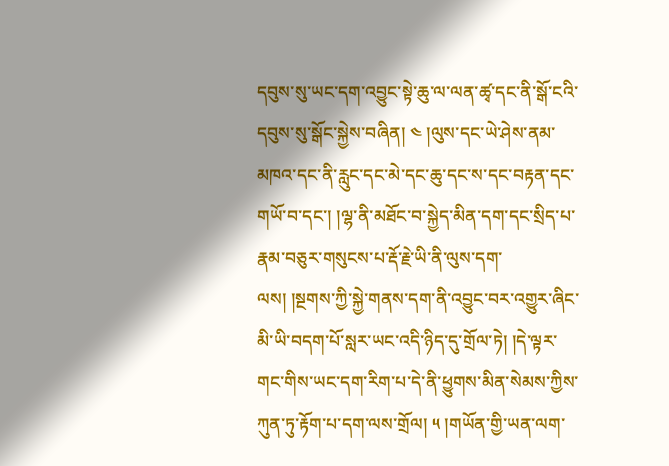དབུས་སུ་ཡང་དག་འབྱུང་སྟེ་ཆུ་ལ་ལན་ཚྭ་དང་ནི་སྒོ་ངའི་དབུས་སུ་སྒོང་སྐྱེས་བཞིན། ༤ །ལུས་དང་ཡེ་ཤེས་ནམ་མཁའ་དང་ནི་རླུང་དང་མེ་དང་ཆུ་དང་ས་དང་བརྟན་དང་གཡོ་བ་དང་། །ལྷ་ནི་མཐོང་བ་སྐྱེད་མིན་དག་དང་སྲིད་པ་རྣམ་བཅུར་གསུངས་པ་རྡོ་རྗེ་ཡི་ནི་ལུས་དག་ལས། །སྔགས་ཀྱི་སྐྱེ་གནས་དག་ནི་འབྱུང་བར་འགྱུར་ཞིང་མི་ཡི་བདག་པོ་སླར་ཡང་འདི་ཉིད་དུ་གྲོལ་ཏེ། །དེ་ལྟར་གང་གིས་ཡང་དག་རིག་པ་དེ་ནི་ཕྱུགས་མིན་སེམས་ཀྱིས་ཀུན་ཏུ་རྟོག་པ་དག་ལས་གྲོལ། ༥ །གཡོན་གྱི་ཡན་ལག་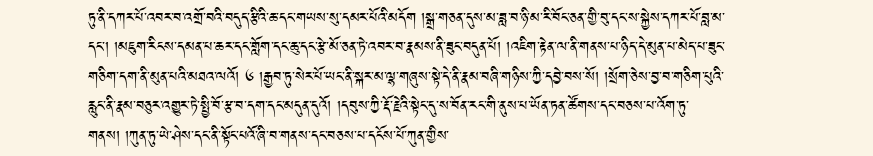ཏུ་ནི་དཀར་པོ་འབར་བ་འགྲོ་བའི་བདུད་རྩིའི་ཆ་དང་གཡས་སུ་དམར་པོའི་མདོག །སྒྲ་གཅན་དུས་མ་ཟླ་བ་ཉི་མ་རི་བོང་ཅན་གྱི་བུ་དང་ས་སྐྱེས་དཀར་པོ་བླ་མ་དང་། །མཇུག་རིངས་དམན་པ་ཆར་དང་གློག་དང་ཆུ་དང་རྩེ་མོ་ཅན་ཏེ་འབར་བ་རྣམས་ནི་ཟུང་བདུན་པོ། །འཇིག་རྟེན་ལ་ནི་གནས་པ་ཉིད་དེ་མུན་པ་མེད་པ་ཟུང་གཅིག་དག་ནི་མུན་པའི་མཐའ་ལའོ། ༦ །རྒྱབ་ཏུ་སེར་པོ་ཡང་ནི་སྐར་མ་ལྷ་གཞུས་སྟེ་དེ་ནི་རྣམ་བཞི་གཉིས་ཀྱི་དབྱེ་བས་སོ། །སྲོག་ཅེས་བྱ་བ་གཅིག་པུའི་རླུང་ནི་རྣམ་བཅུར་འགྱུར་ཏེ་སྤྱི་བོ་རྩ་བ་དག་དང་མདུན་དུའོ། །དབུས་ཀྱི་རྡོ་རྗེའི་སྟེང་དུ་ས་བོན་རང་གི་ནུས་པ་ཡོན་ཏན་ཚོགས་དང་བཅས་པ་འོག་ཏུ་གནས། །ཀུན་ཏུ་ཡེ་ཤེས་དང་ནི་སྟོང་པའོ་ཞི་བ་གནས་དང་བཅས་པ་དངོས་པོ་ཀུན་གྱིས་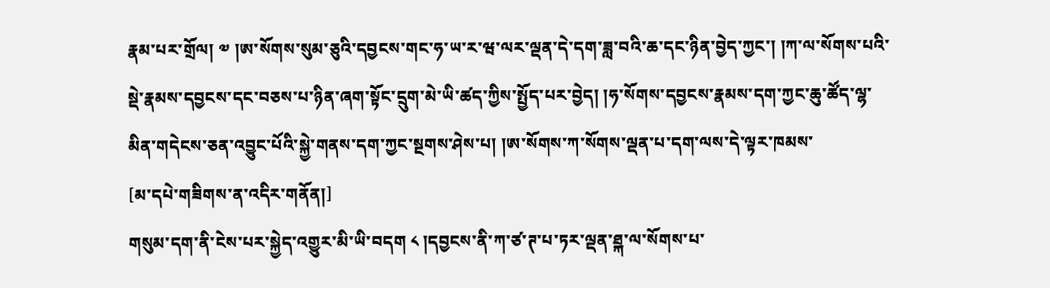རྣམ་པར་གྲོལ། ༧ །ཨ་སོགས་སུམ་ཅུའི་དབྱངས་གང་ཧ་ཡ་ར་ཝ་ལར་ལྡན་དེ་དག་ཟླ་བའི་ཆ་དང་ཉིན་བྱེད་ཀྱང་། །ཀ་ལ་སོགས་པའི་སྡེ་རྣམས་དབྱངས་དང་བཅས་པ་ཉིན་ཞག་སྟོང་དྲུག་མེ་ཡི་ཚད་ཀྱིས་སྤྱོད་པར་བྱེད། །ཧ་སོགས་དབྱངས་རྣམས་དག་ཀྱང་ཆུ་ཚོད་ལྷ་མིན་གདེངས་ཅན་འབྱུང་པོའི་སྐྱེ་གནས་དག་ཀྱང་སྔགས་ཤེས་པ། །ཨ་སོགས་ཀ་སོགས་ལྡན་པ་དག་ལས་དེ་ལྟར་ཁམས་
[མ་དཔེ་གཟིགས་ན་འདིར་གནོན།]
གསུམ་དག་ནི་ངེས་པར་སྐྱེད་འགྱུར་མི་ཡི་བདག ༨ །དབྱངས་ནི་ཀ་ཙ་ཊ་པ་ཏར་ལྡན་ཐྐ་ལ་སོགས་པ་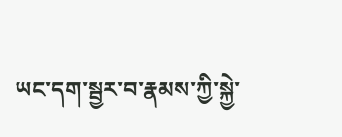ཡང་དག་སྦྱར་བ་རྣམས་ཀྱི་སྐྱེ་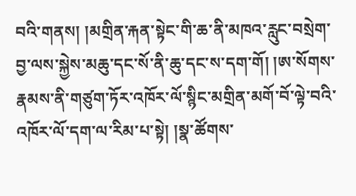བའི་གནས། །མགྲིན་རྐན་སྟེང་གི་ཆ་ནི་མཁའ་རླུང་བསྲེག་བྱ་ལས་སྐྱེས་མཆུ་དང་སོ་ནི་ཆུ་དང་ས་དག་གོ། །ཨ་སོགས་རྣམས་ནི་གཙུག་ཏོར་འཁོར་ལོ་སྙིང་མགྲིན་མགོ་བོ་ལྟེ་བའི་འཁོར་ལོ་དག་ལ་རིམ་པ་སྟེ། །སྣ་ཚོགས་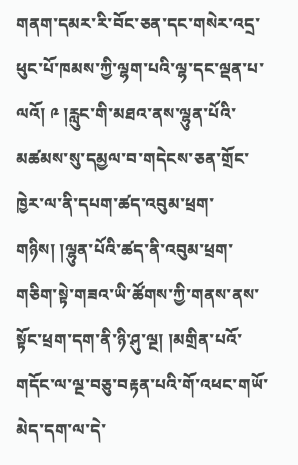གནག་དམར་རི་བོང་ཅན་དང་གསེར་འདྲ་ཕུང་པོ་ཁམས་ཀྱི་ལྷག་པའི་ལྷ་དང་ལྡན་པ་ལའོ། ༩ །རླུང་གི་མཐའ་ནས་ལྷུན་པོའི་མཚམས་སུ་དམྱལ་བ་གདེངས་ཅན་གྲོང་ཁྱེར་ལ་ནི་དཔག་ཚད་འབུམ་ཕྲག་གཉིས། །ལྷུན་པོའི་ཚད་ནི་འབུམ་ཕྲག་གཅིག་སྟེ་གཟའ་ཡི་ཚོགས་ཀྱི་གནས་ནས་སྟོང་ཕྲག་དག་ནི་ཉི་ཤུ་ལྔ། །མགྲིན་པའོ་གདོང་ལ་ལྔ་བཅུ་བརྟན་པའི་གོ་འཕང་གཡོ་མེད་དག་ལ་དེ་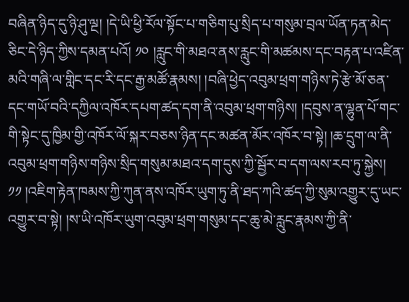བཞིན་ཉིད་དུ་ཉི་ཤུ་ལྔ། །དེ་ཡི་ཕྱི་རོལ་སྟོང་པ་གཅིག་པུ་སྲིད་པ་གསུམ་བྲལ་ཡོན་ཏན་མེད་ཅིང་དེ་ཉིད་ཀྱིས་དམན་པའོ། ༡༠ །རླུང་གི་མཐའ་ནས་རླུང་གི་མཚམས་དང་བརྟན་པ་འཛིན་མའི་གཞི་ལ་གླིང་དང་རི་དང་རྒྱ་མཚོ་རྣམས། །བཞི་ཕྱེད་འབུམ་ཕྲག་གཉིས་ཏེ་རྩེ་མོ་ཅན་དང་གཡོ་བའི་དཀྱིལ་འཁོར་དཔག་ཚད་དག་ནི་འབུམ་ཕྲག་གཉིས། །དབུས་ན་ལྷུན་པོ་གང་གི་སྟེང་དུ་ཁྱིམ་གྱི་འཁོར་ལོ་སྐར་བཅས་ཉིན་དང་མཚན་མོར་འཁོར་བ་སྟེ། །ཆ་དྲུག་ལ་ནི་འབུམ་ཕྲག་གཉིས་གཉིས་སྲིད་གསུམ་མཐའ་དག་དུས་ཀྱི་སྦྱོར་བ་དག་ལས་རབ་ཏུ་སྐྱེས། ༡༡ །འཇིག་རྟེན་ཁམས་ཀྱི་ཀུན་ནས་འཁོར་ཡུག་ཏུ་ནི་ཐད་ཀའི་ཚད་ཀྱི་སུམ་འགྱུར་དུ་ཡང་འགྱུར་བ་སྟེ། །ས་ཡི་འཁོར་ཡུག་འབུམ་ཕྲག་གསུམ་དང་ཆུ་མེ་རླུང་རྣམས་ཀྱི་ནི་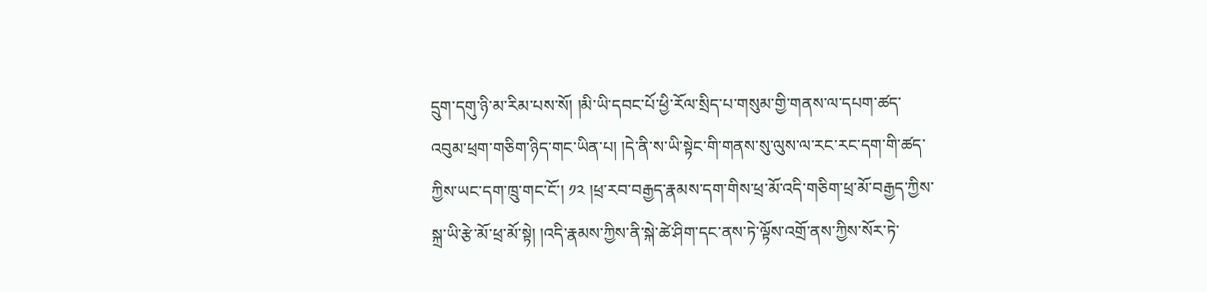དྲུག་དགུ་ཉི་མ་རིམ་པས་སོ། །མི་ཡི་དབང་པོ་ཕྱི་རོལ་སྲིད་པ་གསུམ་གྱི་གནས་ལ་དཔག་ཚད་འབུམ་ཕྲག་གཅིག་ཉིད་གང་ཡིན་པ། །དེ་ནི་ས་ཡི་སྟེང་གི་གནས་སུ་ལུས་ལ་རང་རང་དག་གི་ཚད་ཀྱིས་ཡང་དག་ཁྲུ་གང་ངོ་། ༡༢ །ཕྲ་རབ་བརྒྱད་རྣམས་དག་གིས་ཕྲ་མོ་འདི་གཅིག་ཕྲ་མོ་བརྒྱད་ཀྱིས་སྐྲ་ཡི་རྩེ་མོ་ཕྲ་མོ་སྟེ། །འདི་རྣམས་ཀྱིས་ནི་སྐེ་ཚེ་ཤིག་དང་ནས་ཏེ་ལྟོས་འགྲོ་ནས་ཀྱིས་སོར་ཏེ་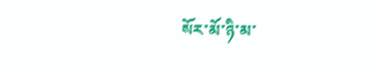སོར་མོ་ཉི་མ་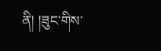ནི། །ཟུང་གིས་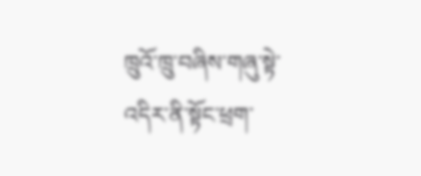ཁྲུའོ་ཁྲུ་བཞིས་གཞུ་སྟེ་འདིར་ནི་སྟོང་ཕྲག་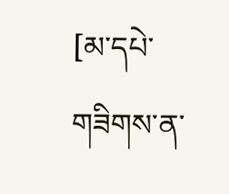[མ་དཔེ་གཟིགས་ན་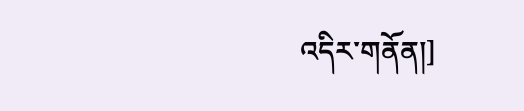འདིར་གནོན།]